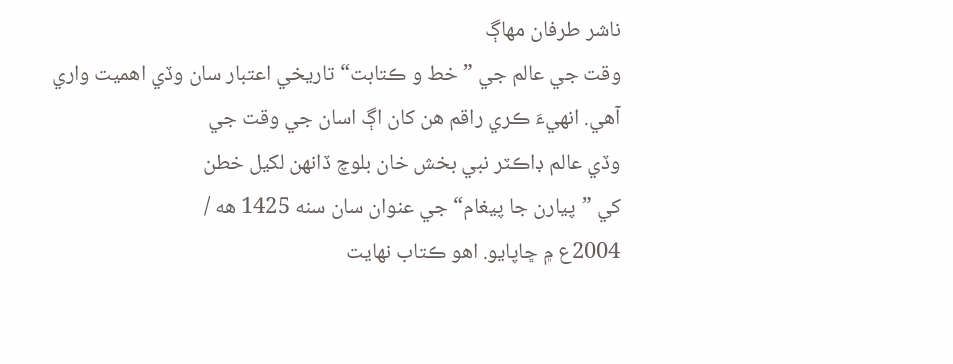ناشر طرفان مهاڳ
وقت جي عالم جي ”خط و ڪتابت“ تاريخي اعتبار سان وڏي اهميت واري
آهي. انهيءَ ڪري راقم هن کان اڳ اسان جي وقت جي
وڏي عالم ڊاڪٽر نبي بخش خان بلوچ ڏانهن لکيل خطن
کي ”پيارن جا پيغام“ جي عنوان سان سنه 1425 هه /
2004ع ۾ ڇاپايو. اهو ڪتاب نهايت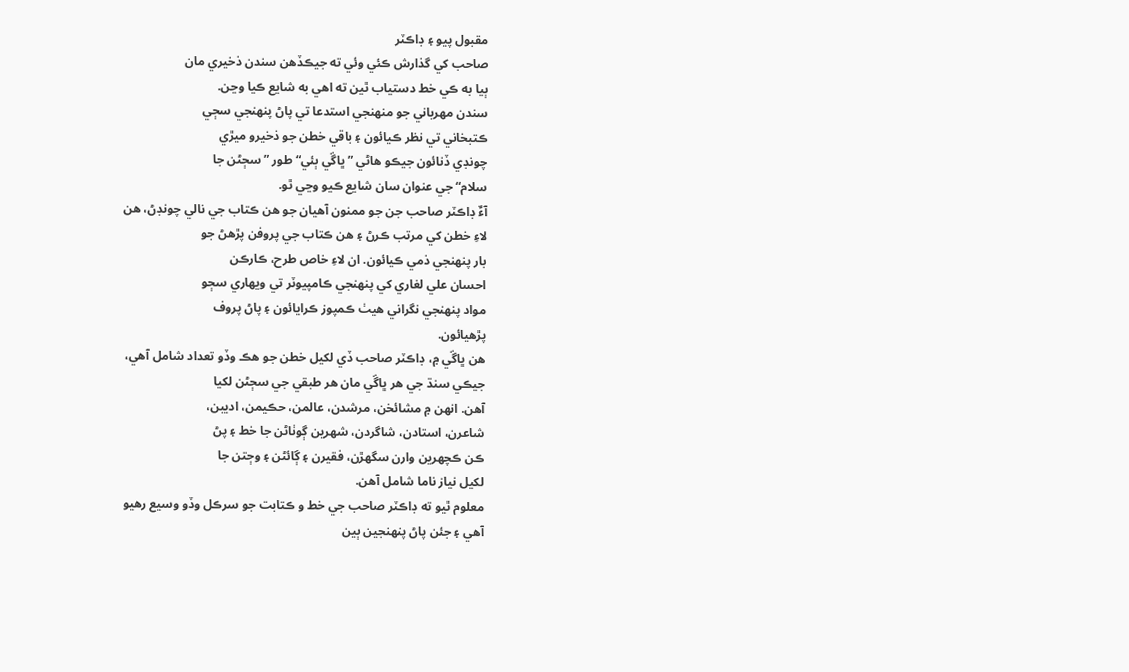مقبول پيو ۽ ڊاڪٽر
صاحب کي گذارش ڪئي وئي ته جيڪڏهن سندن ذخيري مان
ٻيا به ڪي خط دستياب ٿين ته اهي به شايع ڪيا وڃن.
سندن مهرباني جو منهنجي استدعا تي پاڻ پنهنجي سڄي
ڪتبخاني تي نظر ڪيائون ۽ باقي خطن جو ذخيرو ميڙي
چونڊي ڏنائون جيڪو هاڻي ”ڀاڱي ٻئي“ طور ”سڄڻن جا
سلام“ جي عنوان سان شايع ڪيو وڃي ٿو.
آءٌ ڊاڪٽر صاحب جن جو ممنون آهيان جو هن ڪتاب جي نالي چونڊڻ، هن
لاءِ خطن کي مرتب ڪرڻ ۽ هن ڪتاب جي پروفن پڙهڻ جو
بار پنهنجي ذمي ڪيائون. ان لاءِ خاص طرح، ڪارڪن
احسان علي لغاري کي پنهنجي ڪامپيوٽر تي ويهاري سڄو
مواد پنهنجي نگراني هيٺ ڪمپوز ڪرايائون ۽ پاڻ پروف
پڙهيائون.
هن ڀاڱي ۾، ڊاڪٽر صاحب ڏي لکيل خطن جو هڪ وڏو تعداد شامل آهي،
جيڪي سنڌ جي هر ڀاڱي مان هر طبقي جي سڄڻن لکيا
آهن. انهن ۾ مشائخن، مرشدن، عالمن، حڪيمن، اديبن،
شاعرن، استادن، شاگردن، شهرين ڳوٺاڻن جا خط ۽ پڻ
ڪن ڪچهرين وارن سگهڙن، فقيرن ۽ ڳائڻن ۽ وڄتن جا
لکيل نياز ناما شامل آهن.
معلوم ٿيو ته ڊاڪٽر صاحب جي خط و ڪتابت جو سرڪل وڏو وسيع رهيو
آهي ۽ جئن پاڻ پنهنجين ٻين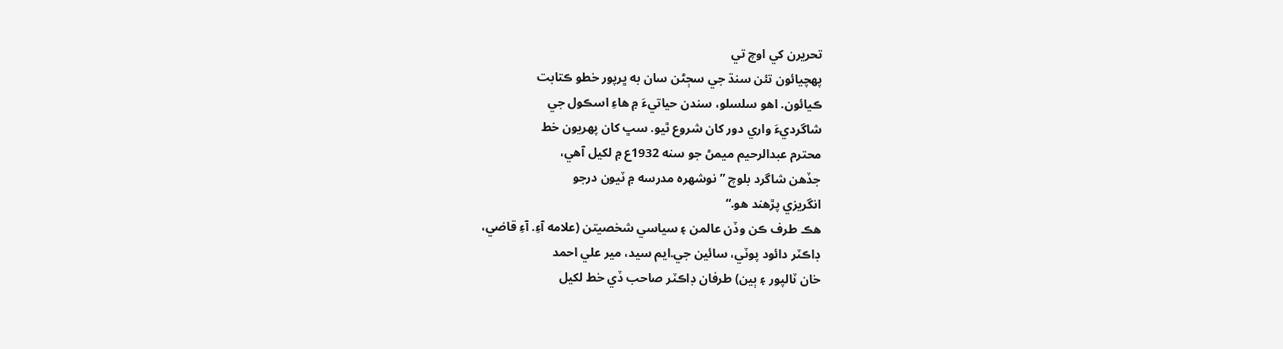تحريرن کي اوچ تي
پهچيائون تئن سنڌ جي سڄڻن سان به ڀرپور خطو ڪتابت
ڪيائون. اهو سلسلو، سندن حياتيءَ ۾ هاءِ اسڪول جي
شاگرديءَ واري دور کان شروع ٿيو. سڀ کان پهريون خط
محترم عبدالرحيم ميمڻ جو سنه 1932ع ۾ لکيل آهي،
جڏهن شاگرد بلوچ ”نوشهره مدرسه ۾ ٽيون درجو
انگريزي پڙهند هو.“
هڪ طرف ڪن وڏن عالمن ۽ سياسي شخصيتن (علامه آءِ. آءِ قاضي،
ڊاڪٽر دائود پوٽي، سائين جي.ايم سيد، مير علي احمد
خان ٽالپور ۽ ٻين) طرفان ڊاڪٽر صاحب ڏي خط لکيل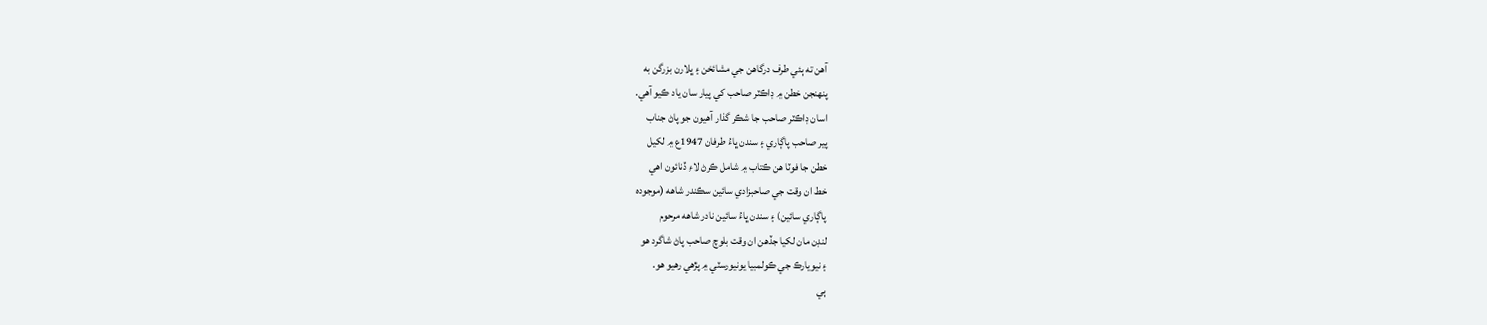آهن ته ٻئي طرف درگاهن جي مشائخن ۽ ڀلارن بزرگن به
پنهنجن خطن ۾ ڊاڪٽر صاحب کي پيار سان ياد ڪيو آهي.
اسان ڊاڪٽر صاحب جا شڪر گذار آهيون جو پاڻ جناب
پير صاحب پاڳاري ۽ سندن ڀاءُ طرفان 1947ع ۾ لکيل
خطن جا فوٽا هن ڪتاب ۾ شامل ڪرڻ لاءِ ڏنائون اهي
خط ان وقت جي صاحبزادي سائين سڪندر شاهه (موجوده
پاڳاري سائين) ۽ سندن ڀاءُ سائين نادر شاهه مرحوم
لنڊن مان لکيا جڏهن ان وقت بلوچ صاحب پاڻ شاگرد هو
۽ نيويارڪ جي ڪولمبيا يونيورسٽي ۾ پڙهي رهيو هو.
ٻي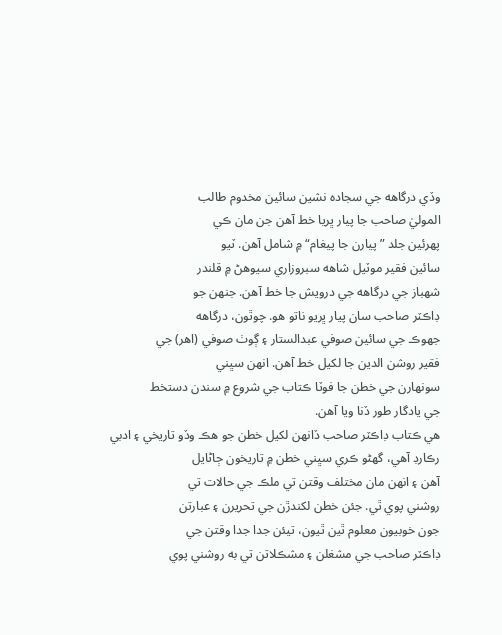وڏي درگاهه جي سجاده نشين سائين مخدوم طالب
الموليٰ صاحب جا پيار ڀريا خط آهن جن مان ڪي
پهرئين جلد ”پيارن جا پيغام“ ۾ شامل آهن. ٽيو
سائين فقير موٽيل شاهه سبروزاري سيوهڻ ۾ قلندر
شهباز جي درگاهه جي درويش جا خط آهن. جنهن جو
ڊاڪٽر صاحب سان پيار ڀريو ناتو هو. چوٿون، درگاهه
جهوڪ جي سائين صوفي عبدالستار ۽ ڳوٺ صوفي (اهر) جي
فقير روشن الدين جا لکيل خط آهن. انهن سڀني
سونهارن جي خطن جا فوٽا ڪتاب جي شروع ۾ سندن دستخط
جي يادگار طور ڏنا ويا آهن.
هي ڪتاب ڊاڪٽر صاحب ڏانهن لکيل خطن جو هڪ وڏو تاريخي ۽ ادبي
رڪارڊ آهي، گهڻو ڪري سڀني خطن ۾ تاريخون ڄاڻايل
آهن ۽ انهن مان مختلف وقتن تي ملڪ جي حالات تي
روشني پوي ٿي. جئن خطن لکندڙن جي تحريرن ۽ عبارتن
جون خوبيون معلوم ٿين ٿيون، تيئن جدا جدا وقتن جي
ڊاڪٽر صاحب جي مشغلن ۽ مشڪلاتن تي به روشني پوي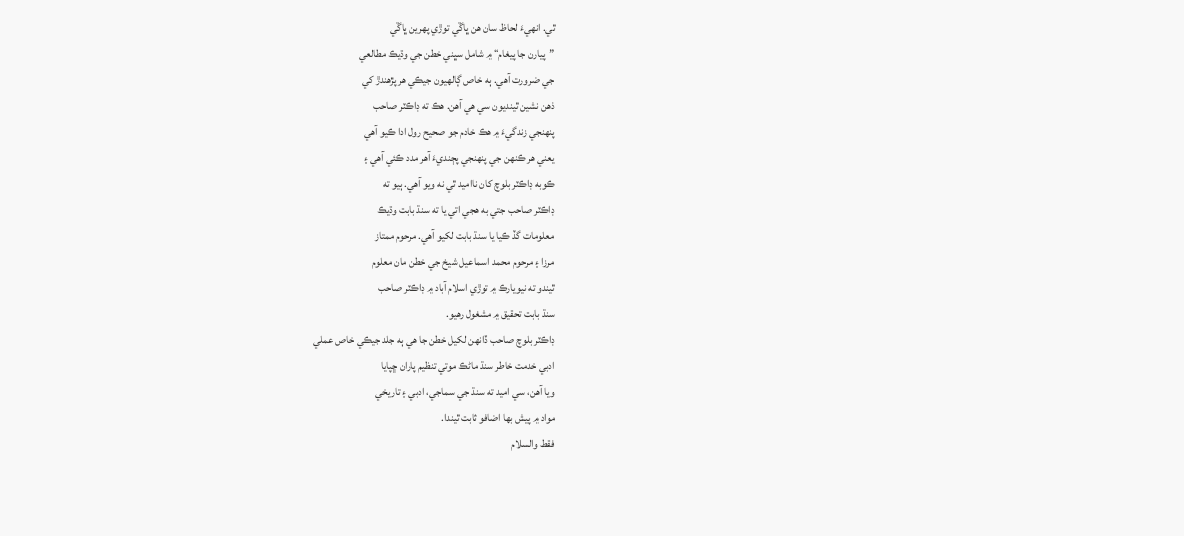ٿي. انهيءَ لحاظ سان هن ڀاڱي توڙي پهرين ڀاڱي
”پيارن جا پيغام“ ۾ شامل سڀني خطن جي وڌيڪ مطالعي
جي ضرورت آهي. ٻه خاص ڳالهيون جيڪي هر پڙهندڙ کي
ذهن نشين ٿينديون سي هي آهن. هڪ ته ڊاڪٽر صاحب
پنهنجي زندگيءَ ۾ هڪ خادم جو صحيح رول ادا ڪيو آهي
يعني هر ڪنهن جي پنهنجي پڄنديءَ آهر مدد ڪئي آهي ۽
ڪوبه ڊاڪٽر بلوچ کان نااميد ٿي نه ويو آهي. ٻيو ته
ڊاڪٽر صاحب جتي به هجي اتي يا ته سنڌ بابت وڌيڪ
معلومات گڏ ڪيا يا سنڌ بابت لکيو آهي. مرحوم ممتاز
مرزا ۽ مرحوم محمد اسماعيل شيخ جي خطن مان معلوم
ٿيندو ته نيويارڪ ۾ توڙي اسلام آباد ۾ ڊاڪٽر صاحب
سنڌ بابت تحقيق ۾ مشغول رهيو.
ڊاڪٽر بلوچ صاحب ڏانهن لکيل خطن جا هي ٻه جلد جيڪي خاص عملي
ادبي خدمت خاطر سنڌ ماڻڪ موتي تنظيم پاران ڇپايا
ويا آهن، سي اميد ته سنڌ جي سماجي، ادبي ۽ تاريخي
مواد ۾ پيش بها اضافو ثابت ٿيندا.
فقط والسلام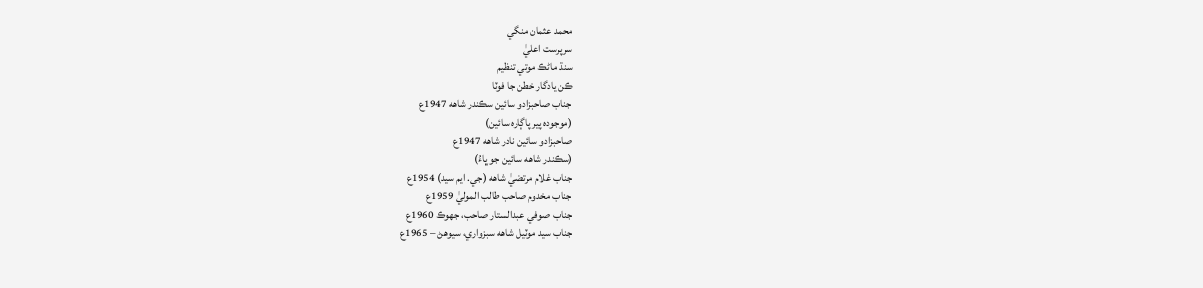محمد عثمان منگي
سرپرست اعليٰ
سنڌ ماڻڪ موتي تنظيم
ڪن يادگار خطن جا فوٽا
جناب صاحبزادو سائين سڪندر شاهه 1947ع
(موجوده پير پاڳاره سائين)
صاحبزادو سائين نادر شاهه 1947ع
(سڪندر شاهه سائين جو ڀاءُ)
جناب غلام مرتضيٰ شاهه (جي. ايم سيد) 1954ع
جناب مخدوم صاحب طالب الموليٰ 1959ع
جناب صوفي عبدالستار صاحب، جهوڪ 1960ع
جناب سيد موٽيل شاهه سبزواري، سيوهڻ – 1965ع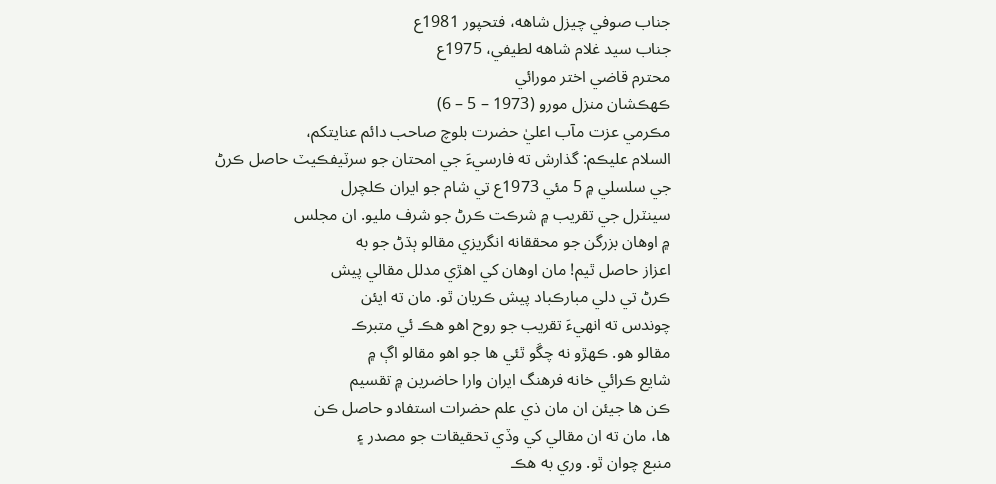جناب صوفي چيزل شاهه، فتحپور 1981ع
جناب سيد غلام شاهه لطيفي، 1975ع
محترم قاضي اختر مورائي
ڪهڪشان منزل مورو (1973 – 5 – 6)
مڪرمي عزت مآب اعليٰ حضرت بلوچ صاحب دائم عنايتکم،
السلام عليڪم: گذارش ته فارسيءَ جي امحتان جو سرٽيفڪيٽ حاصل ڪرڻ
جي سلسلي ۾ 5 مئي 1973ع تي شام جو ايران ڪلچرل
سينٽرل جي تقريب ۾ شرڪت ڪرڻ جو شرف مليو. ان مجلس
۾ اوهان بزرگن جو محققانه انگريزي مقالو ٻڌڻ جو به
اعزاز حاصل ٿيم! مان اوهان کي اهڙي مدلل مقالي پيش
ڪرڻ تي دلي مبارڪباد پيش ڪريان ٿو. مان ته ايئن
چوندس ته انهيءَ تقريب جو روح اهو هڪ ئي متبرڪ
مقالو هو. ڪهڙو نه چڱو ٿئي ها جو اهو مقالو اڳ ۾
شايع ڪرائي خانه فرهنگ ايران وارا حاضرين ۾ تقسيم
ڪن ها جيئن ان مان ذي علم حضرات استفادو حاصل ڪن
ها، مان ته ان مقالي کي وڏي تحقيقات جو مصدر ۽
منبع چوان ٿو. وري به هڪ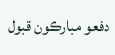دفعو مبارڪون قبول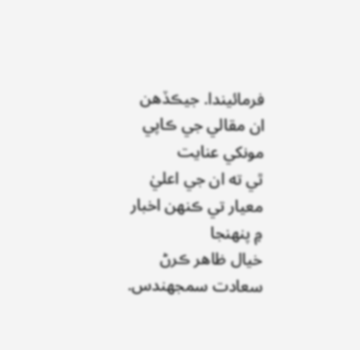فرمائيندا. جيڪڏهن ان مقالي جي ڪاپي مونکي عنايت
ٿي ته ان جي اعليٰ معيار تي ڪنهن اخبار ۾ پنهنجا
خيال ظاهر ڪرڻ سعادت سمجهندس.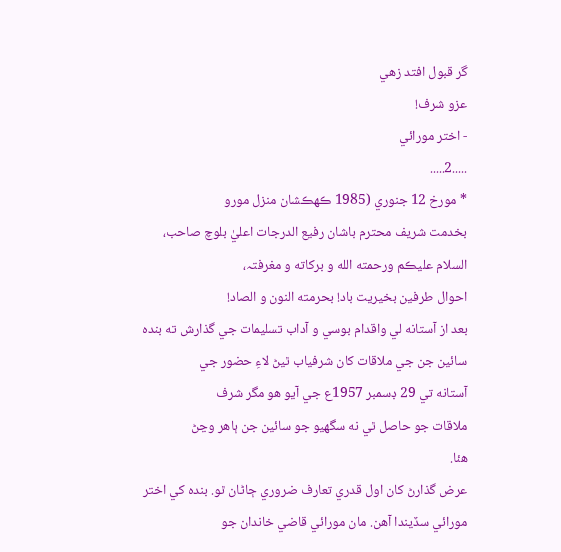گر قبول افتد زهي
عزو شرف!
- اختر مورائي
.....2.....
* مورخ 12 جنوري (1985 ڪهڪشان منزل مورو
بخدمت شريف محترم باشان رفيع الدرجات اعليٰ بلوچ صاحب،
السلام عليڪم ورحمته الله و برکاته و مغرفتہ،
احوال طرفين بخيريت باد! بحرمته النون و الصاد!
بعد از آستانه لي واقدام بوسي و آداب تسليمات جي گذارش ته بنده
سائين جن جي ملاقات کان شرفياب ٿيڻ لاءِ حضور جي
آستانه تي 29 ڊسمبر 1957ع جي آيو هو مگر شرف
ملاقات جو حاصل ٿي نه سگهيو جو سائين جن ٻاهر وڃڻ
هئا.
عرض گذارڻ کان اول قدري تعارف ضروري ڄاڻان ٿو. بنده کي اختر
مورائي سڏيندا آهن. مان مورائي قاضي خاندان جو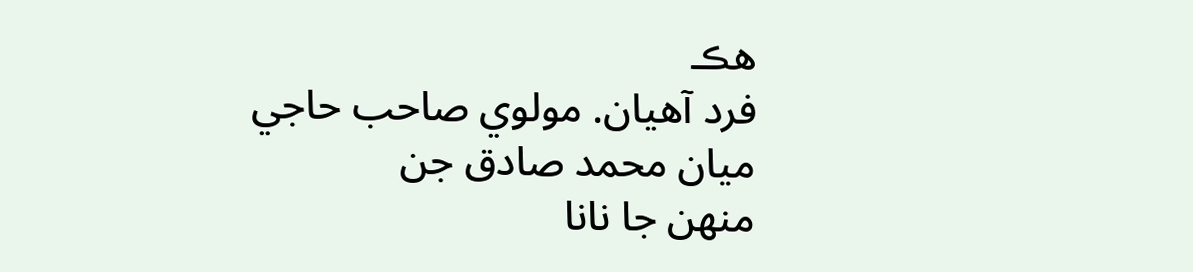هڪ
فرد آهيان. مولوي صاحب حاجي ميان محمد صادق جن
منهن جا نانا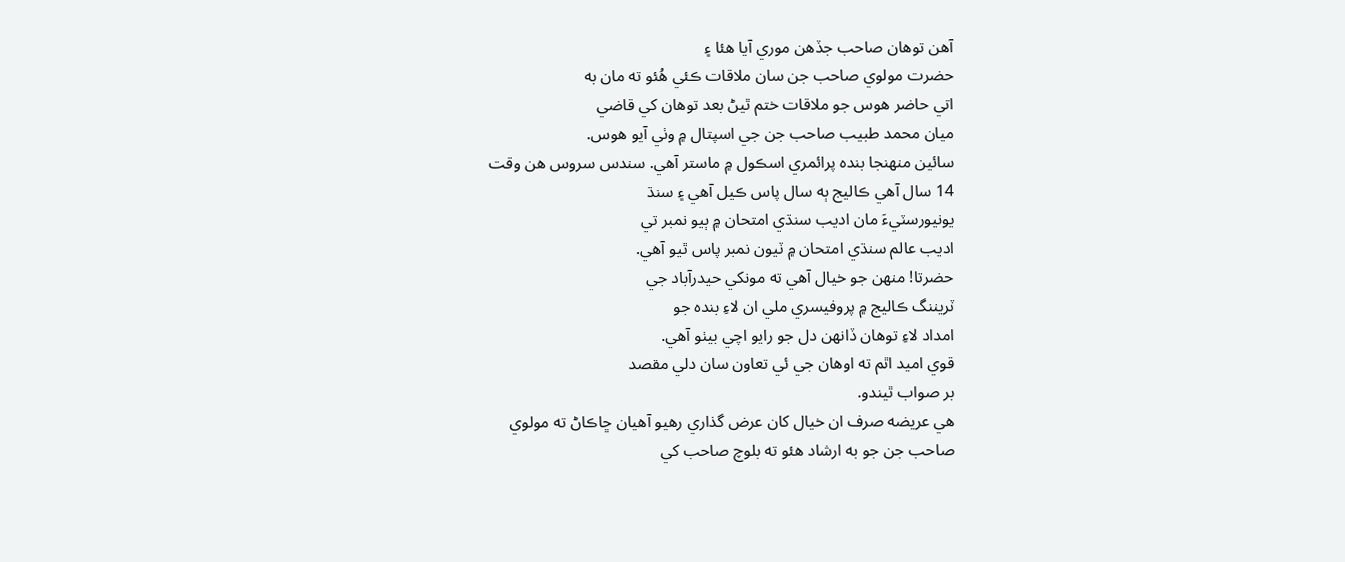آهن توهان صاحب جڏهن موري آيا هئا ۽
حضرت مولوي صاحب جن سان ملاقات ڪئي هُئو ته مان به
اتي حاضر هوس جو ملاقات ختم ٿيڻ بعد توهان کي قاضي
ميان محمد طبيب صاحب جن جي اسپتال ۾ وٺي آيو هوس.
سائين منهنجا بنده پرائمري اسڪول ۾ ماستر آهي. سندس سروس هن وقت
14 سال آهي ڪاليج ٻه سال پاس ڪيل آهي ۽ سنڌ
يونيورسٽيءَ مان اديب سنڌي امتحان ۾ ٻيو نمبر تي
اديب عالم سنڌي امتحان ۾ ٽيون نمبر پاس ٿيو آهي.
حضرتا! منهن جو خيال آهي ته مونکي حيدرآباد جي
ٽريننگ ڪاليج ۾ پروفيسري ملي ان لاءِ بنده جو
امداد لاءِ توهان ڏانهن دل جو رايو اچي بيٺو آهي.
قوي اميد اٿم ته اوهان جي ئي تعاون سان دلي مقصد
بر صواب ٿيندو.
هي عريضه صرف ان خيال کان عرض گذاري رهيو آهيان ڇاڪاڻ ته مولوي
صاحب جن جو به ارشاد هئو ته بلوچ صاحب کي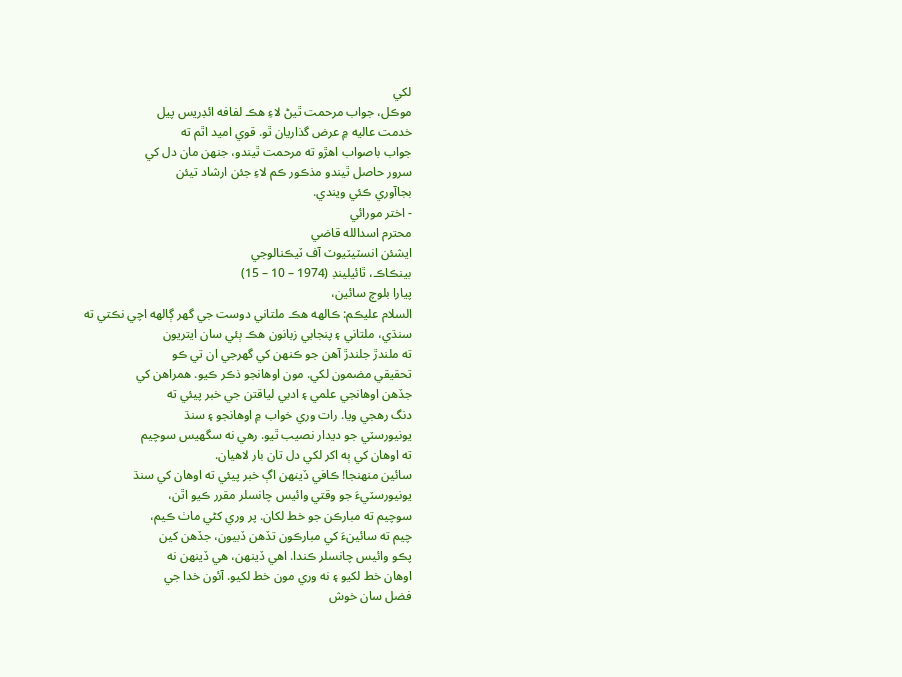لکي
موڪل، جواب مرحمت ٿيڻ لاءِ هڪ لفافه ائڊريس پيل
خدمت عاليه ۾ عرض گذاريان ٿو. قوي اميد اٿم ته
جواب باصواب اهڙو ته مرحمت ٿيندو، جنهن مان دل کي
سرور حاصل ٿيندو مذڪور ڪم لاءِ جئن ارشاد تيئن
بجاآوري ڪئي ويندي.
- اختر مورائي
محترم اسدالله قاضي
ايشئن انسٽيٽيوٽ آف ٽيڪنالوجي
بينڪاڪ، ٿائيلينڊ (1974 – 10 – 15)
پيارا بلوچ سائين،
السلام عليڪم: ڪالهه هڪ ملتاني دوست جي گهر ڳالهه اچي نڪتي ته
سنڌي، ملتاني ۽ پنجابي زبانون هڪ ٻئي سان ايتريون
ته ملندڙ جلندڙ آهن جو ڪنهن کي گهرجي ان تي ڪو
تحقيقي مضمون لکي. مون اوهانجو ذڪر ڪيو. همراهن کي
جڏهن اوهانجي علمي ۽ ادبي لياقتن جي خبر پيئي ته
دنگ رهجي ويا. رات وري خواب ۾ اوهانجو ۽ سنڌ
يونيورسٽي جو ديدار نصيب ٿيو. رهي نه سگهيس سوچيم
ته اوهان کي ٻه اکر لکي دل تان بار لاهيان.
سائين منهنجا! ڪافي ڏينهن اڳ خبر پيئي ته اوهان کي سنڌ
يونيورسٽيءَ جو وقتي وائيس چانسلر مقرر ڪيو اٿن،
سوچيم ته مبارڪن جو خط لکان. پر وري کڻي ماٺ ڪيم،
چيم ته سائينءَ کي مبارڪون تڏهن ڏبيون، جڏهن کين
پڪو وائيس چانسلر ڪندا. اهي ڏينهن، هي ڏينهن نه
اوهان خط لکيو ۽ نه وري مون خط لکيو. آئون خدا جي
فضل سان خوش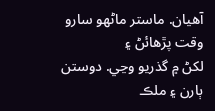آهيان. ماستر ماڻهو سارو وقت پڙهائڻ ۽
لکڻ ۾ گذريو وڃي. دوستن ٻارن ۽ ملڪ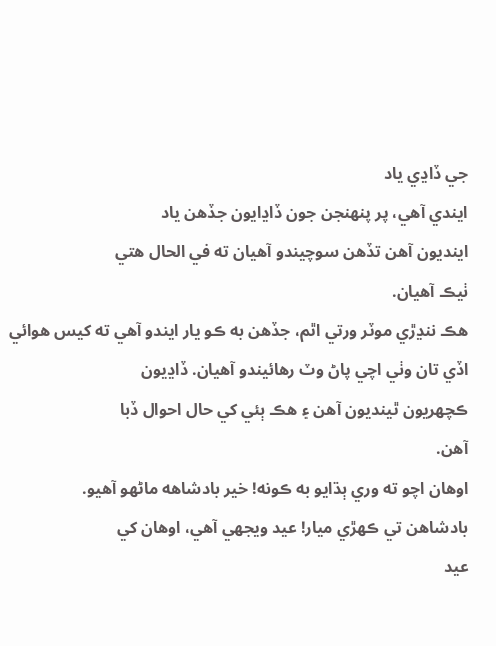جي ڏاڍي ياد
ايندي آهي، پر پنهنجن جون ڏاڍايون جڏهن ياد
اينديون آهن تڏهن سوچيندو آهيان ته في الحال هتي
ٺيڪ آهيان.
هڪ ننڍڙي موٽر ورتي اٿم، جڏهن به ڪو يار ايندو آهي ته کيس هوائي
اڏي تان وٺي اچي پاڻ وٽ رهائيندو آهيان. ڏاڍيون
ڪچهريون ٿينديون آهن ۽ هڪ ٻئي کي حال احوال ڏبا
آهن.
اوهان اچو ته وري ٻڌايو به ڪونه! خير بادشاهه ماڻهو آهيو.
بادشاهن تي ڪهڙي ميار! عيد ويجهي آهي، اوهان کي
عيد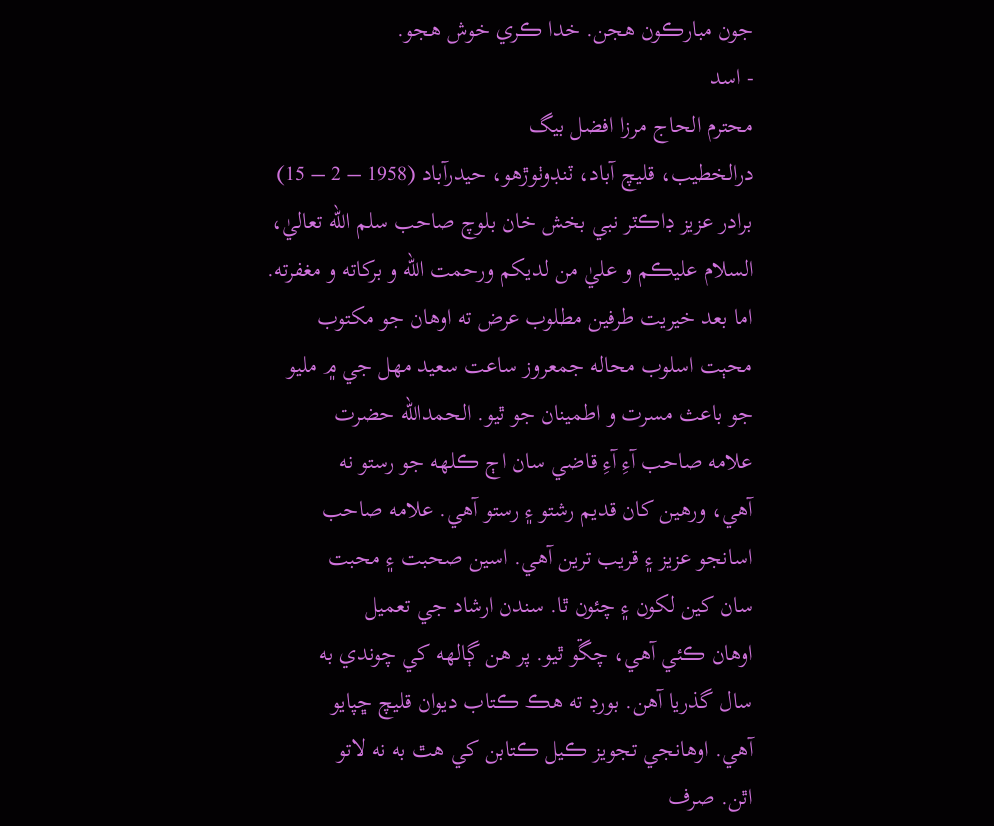جون مبارڪون هجن. خدا ڪري خوش هجو.
- اسد
محترم الحاج مرزا افضل بيگ
درالخطيب، قليچ آباد، ٽنڊوٺوڙهو، حيدرآباد (1958 – 2 – 15)
برادر عزيز ڊاڪٽر نبي بخش خان بلوچ صاحب سلم الله تعاليٰ،
السلام عليڪم و عليٰ من لديکم ورحمت الله و برکاته و مغفرته.
اما بعد خيريت طرفين مطلوب عرض ته اوهان جو مکتوب
محٻت اسلوب محاله جمعروز ساعت سعيد مهل جي ۾ مليو
جو باعث مسرت و اطمينان جو ٿيو. الحمدالله حضرت
علامه صاحب آءِ آءِ قاضي سان اڄ ڪلهه جو رستو نه
آهي، ورهين کان قديم رشتو ۽ رستو آهي. علامه صاحب
اسانجو عزيز ۽ قريب ترين آهي. اسين صحبت ۽ محبت
سان کين لکون ۽ چئون ٿا. سندن ارشاد جي تعميل
اوهان ڪئي آهي، چڱو ٿيو. پر هن ڳالهه کي چوندي به
سال گذريا آهن. بورڊ ته هڪ ڪتاب ديوان قليچ ڇپايو
آهي. اوهانجي تجويز ڪيل ڪتابن کي هٿ به نه لاتو
اٿن. صرف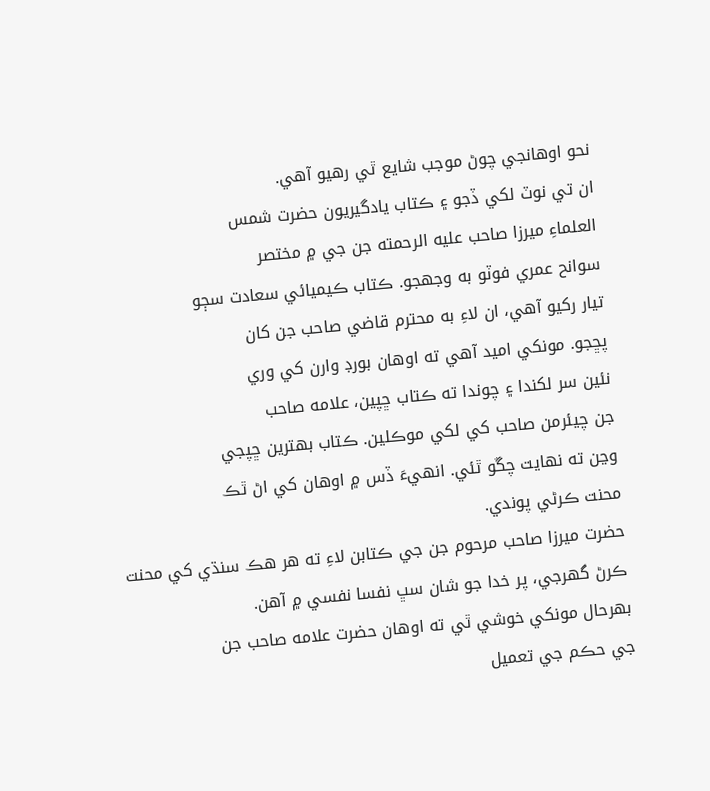نحو اوهانجي چوڻ موجب شايع ٿي رهيو آهي.
ان تي نوٽ لکي ڏجو ۽ ڪتاب يادگيريون حضرت شمس
العلماءِ ميرزا صاحب عليه الرحمته جن جي ۾ مختصر
سوانح عمري فوٽو به وجهجو. ڪتاب ڪيميائي سعادت سڄو
تيار رکيو آهي، ان لاءِ به محترم قاضي صاحب جن کان
پڇجو. مونکي اميد آهي ته اوهان بورڊ وارن کي وري
نئين سر لکندا ۽ چوندا ته ڪتاب ڇپين، علامه صاحب
جن چيئرمن صاحب کي لکي موڪلين. ڪتاب بهترين ڇپجي
وڃن ته نهايت چڱو ٿئي. انهيءَ ڏس ۾ اوهان کي اڻ ٿڪ
محنت ڪرڻي پوندي.
حضرت ميرزا صاحب مرحوم جن جي ڪتابن لاءِ ته هر هڪ سنڌي کي محنت
ڪرڻ گهرجي، پر خدا جو شان سڀ نفسا نفسي ۾ آهن.
بهرحال مونکي خوشي ٿي ته اوهان حضرت علامه صاحب جن
جي حڪم جي تعميل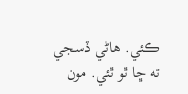ڪئي. هاڻي ڏسجي ته ڇا ٿو ٿئي. مون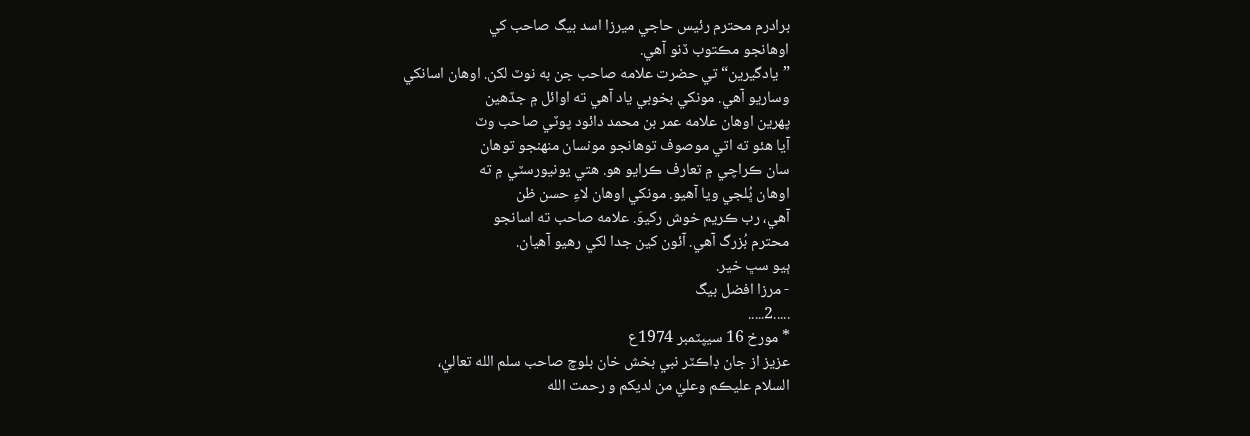برادرم محترم رئيس حاجي ميرزا اسد بيگ صاحب کي
اوهانجو مڪتوب ڏنو آهي.
”يادگيرين“ تي حضرت علامه صاحب جن به نوٽ لکن. اوهان اسانکي
وساريو آهي. مونکي بخوبي ياد آهي ته اوائل ۾ جڏهين
پهرين اوهان علامه عمر بن محمد دائود پوٽي صاحب وٽ
آيا هئو ته اتي موصوف توهانجو مونسان منهنجو توهان
سان ڪراچي ۾ تعارف ڪرايو هو. هتي يونيورسٽي ۾ ته
اوهان ڀُلجي ويا آهيو. مونکي اوهان لاءِ حسن ظن
آهي، رب ڪريم خوش رکيوَ. علامه صاحب ته اسانجو
محترم بُزرگ آهي. آئون کين جدا لکي رهيو آهيان.
ٻيو سڀ خير.
- مرزا افضل بيگ
.....2.....
* مورخ 16 سيپٽمبر 1974ع
عزيز از جان ڊاڪٽر نبي بخش خان بلوچ صاحب سلم الله تعاليٰ،
السلام عليڪم وعليٰ من لديکم و رحمت الله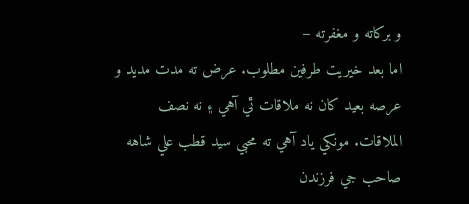و برکاته و مغفرته –
اما بعد خيريت طرفين مطلوب. عرض ته مدت مديد و
عرصه بعيد کان نه ملاقات ٿي آهي ۽ نه نصف
الملاقات. مونکي ياد آهي ته محبي سيد قطب علي شاهه
صاحب جي فرزندن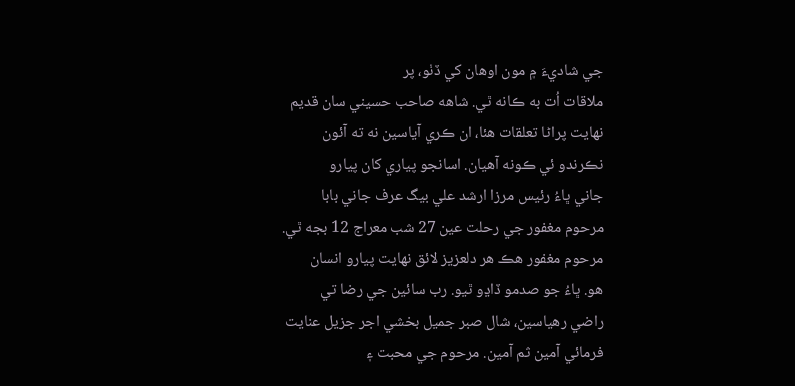جي شاديءَ ۾ مون اوهان کي ڏٺو، پر
ملاقات اُت به ڪانه ٿي. شاهه صاحب حسيني سان قديم
نهايت پراڻا تعلقات هئا، ان ڪري آياسين نه ته آئون
نڪرندو ئي ڪونه آهيان. اسانجو پياري کان پيارو
جاني ڀاءُ رئيس مرزا ارشد علي بيگ عرف جاني بابا
مرحوم مغفور جي رحلت عين 27 شب معراج 12 بجه ٿي.
مرحوم مغفور هڪ هر دلعزيز لائق نهايت پيارو انسان
هو. ڀاءُ جو صدمو ڏاڍو ٿيو. رب سائين جي رضا تي
راضي رهياسين، شال صبر جميل بخشي اجر جزيل عنايت
فرمائي آمين ثم آمين. مرحوم جي محبت ۽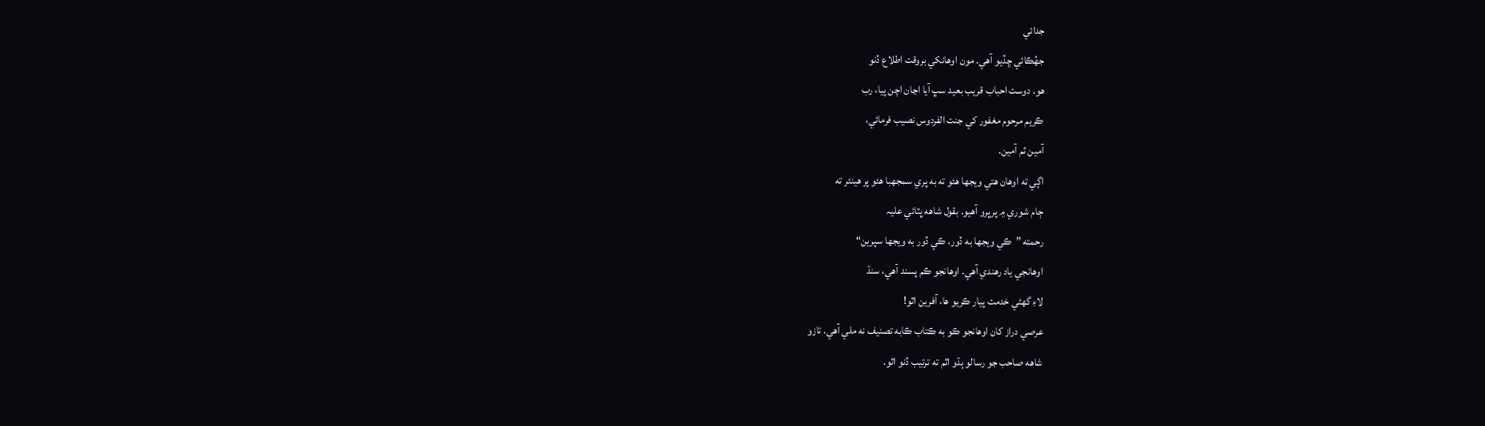جدائي
جهُڪائي ڇڏيو آهي. مون اوهانکي بروقت اطلاع ڏنو
هو. دوست احباب قريب بعيد سڀ آيا اڃان اچن پيا، رب
ڪريم مرحوم مغفور کي جنت الفردوس نصيب فرمائي،
آمين ثم آمين.
اڳي ته اوهان هتي ويجها هئو ته به پري سمجهبا هئو پر هينئر ته
ڄام شوري ۾ پرڀرو آهيو. بقول شاهه ڀٽائي عليہ
رحمته ”ڪي ويجها به ڏور، ڪي ڏور به ويجها سپرين“
اوهانجي ياد رهندي آهي. اوهانجو ڪم پسند آهي، سنڌ
لاءِ گهڻي خدمت پيار ڪريو ها، آفرين اٿو!
عرصي دراز کان اوهانجو ڪو به ڪتاب ڪابه تصنيف نه ملي آهي. تازو
شاهه صاحب جو رسالو ٻڌو اٿم ته ترتيب ڏنو اٿو.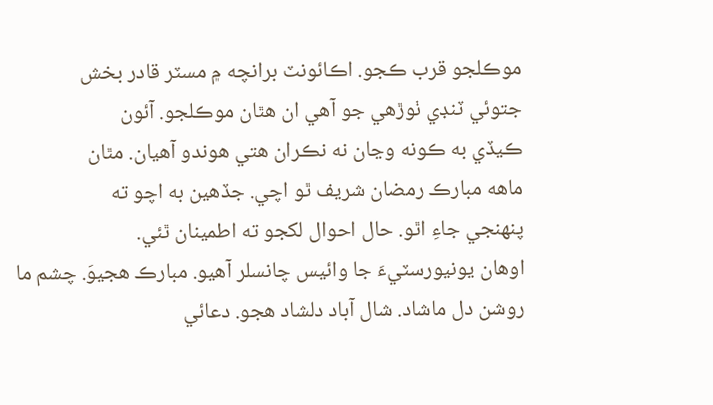موڪلجو قرب ڪجو. اڪائونٽ برانچه ۾ مسٽر قادر بخش
جتوئي ٽنڊي ٺوڙهي جو آهي ان هٿان موڪلجو. آئون
ڪيڏي به ڪونه وڃان نه نڪران هتي هوندو آهيان. مٿان
ماهه مبارڪ رمضان شريف ٿو اچي. جڏهين به اچو ته
پنهنجي جاءِ اٿو. حال احوال لکجو ته اطمينان ٿئي.
اوهان يونيورسٽيءَ جا وائيس چانسلر آهيو. مبارڪ هجيوَ. چشم ما
روشن دل ماشاد. شال آباد دلشاد هجو. دعائي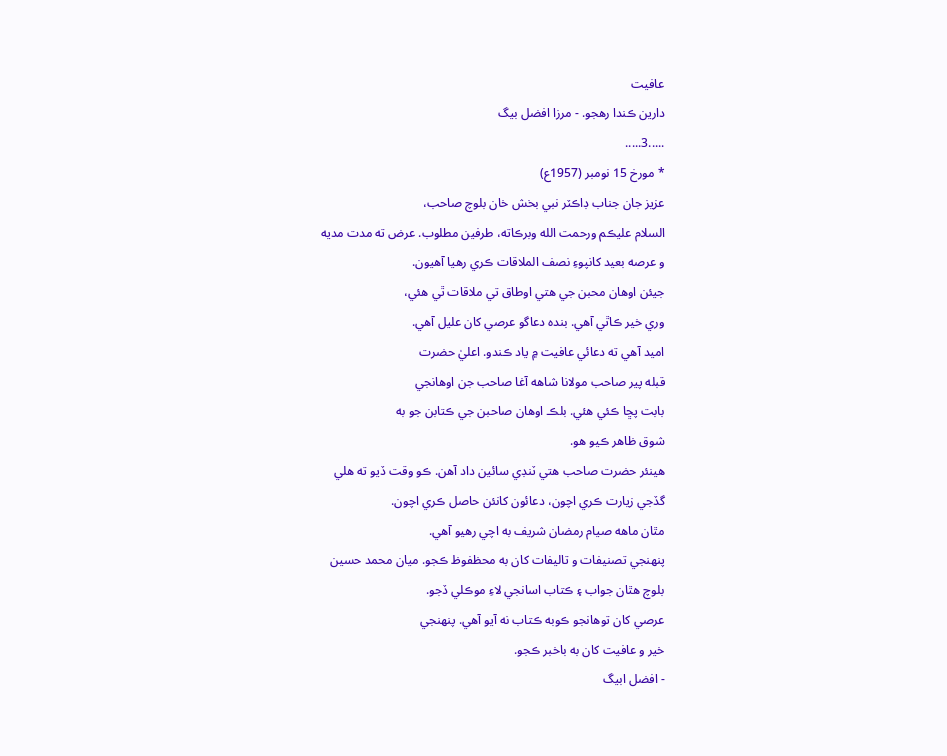عافيت
دارين ڪندا رهجو. - مرزا افضل بيگ
.....3.....
* مورخ 15 نومبر (1957ع)
عزيز جان جناب ڊاڪٽر نبي بخش خان بلوچ صاحب،
السلام عليڪم ورحمت الله وبرڪاته، طرفين مطلوب. عرض ته مدت مديه
و عرصه بعيد کانپوءِ نصف الملاقات ڪري رهيا آهيون.
جيئن اوهان محبن جي هتي اوطاق تي ملاقات ٿي هئي،
وري خير ڪاٿي آهي. بنده دعاگو عرصي کان عليل آهي.
اميد آهي ته دعائي عافيت ۾ ياد ڪندو. اعليٰ حضرت
قبله پير صاحب مولانا شاهه آغا صاحب جن اوهانجي
بابت پڇا ڪئي هئي. بلڪ اوهان صاحبن جي ڪتابن جو به
شوق ظاهر ڪيو هو.
هينئر حضرت صاحب هتي ٽنڊي سائين داد آهن. ڪو وقت ڏيو ته هلي
گڏجي زيارت ڪري اچون، دعائون کانئن حاصل ڪري اچون.
مٿان ماهه صيام رمضان شريف به اچي رهيو آهي.
پنهنجي تصنيفات و تاليفات کان به محظفوظ ڪجو. ميان محمد حسين
بلوچ هٿان جواب ۽ ڪتاب اسانجي لاءِ موڪلي ڏجو.
عرصي کان توهانجو ڪوبه ڪتاب نه آيو آهي. پنهنجي
خير و عافيت کان به باخبر ڪجو.
- افضل ابيگ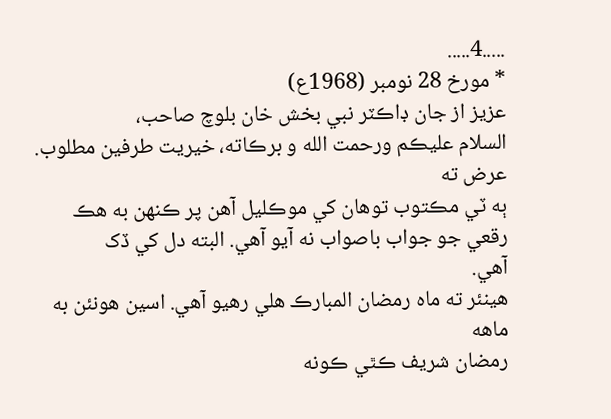.....4.....
* مورخ 28 نومبر (1968ع)
عزيز از جان ڊاڪٽر نبي بخش خان بلوچ صاحب،
السلام عليڪم ورحمت الله و برڪاته، خيريت طرفين مطلوب. عرض ته
ٻه ٽي مڪتوب توهان کي موڪليل آهن پر ڪنهن به هڪ
رقعي جو جواب باصواب نه آيو آهي. البته دل کي ڏک
آهي.
هينئر ته ماه رمضان المبارڪ هلي رهيو آهي. اسين هونئن به ماهه
رمضان شريف ڪٿي ڪونه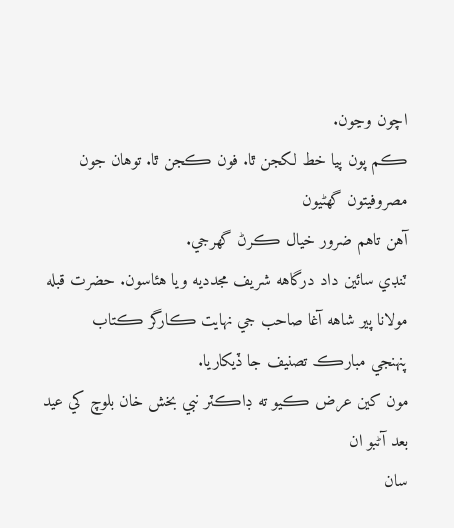اچون وڃون.
ڪم پون پيا خط لکجن ٿا. فون ڪجن ٿا. توهان جون مصروفيتون گهڻيون
آهن تاهم ضرور خيال ڪرڻ گهرجي.
ٽنڊي سائين داد درگاهه شريف مجدديه ويا هئاسون. حضرت قبله
مولانا پير شاهه آغا صاحب جي نهايت ڪارگر ڪتاب
پنهنجي مبارڪ تصنيف جا ڏيکاريا.
مون کين عرض ڪيو ته ڊاڪٽر نبي بخش خان بلوچ کي عيد بعد آڻبو ان
سان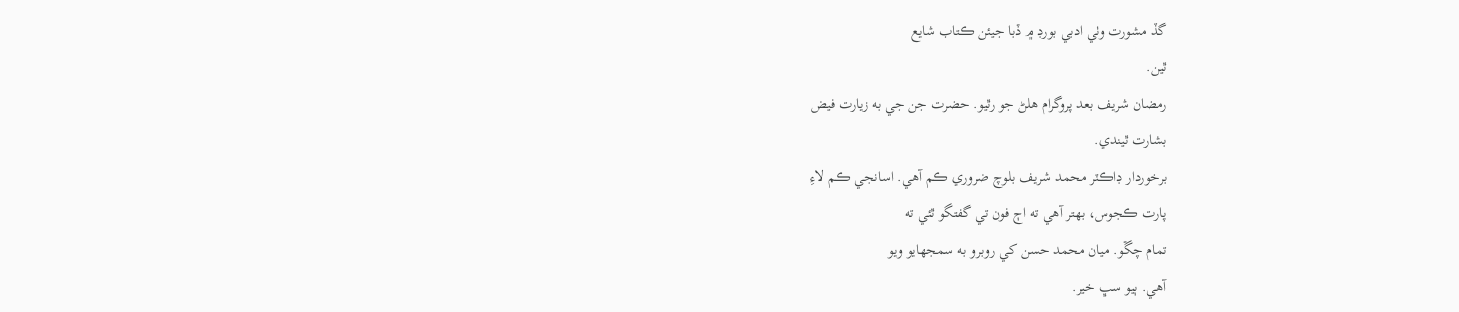گڏ مشورت وٺي ادبي بورڊ ۾ ڏبا جيئن ڪتاب شايع
ٿين.
رمضان شريف بعد پروگرام هلڻ جو رٿيو. حضرت جن جي به زيارت فيض
بشارت ٿيندي.
برخوردار ڊاڪٽر محمد شريف بلوچ ضروري ڪم آهي. اسانجي ڪم لاءِ
پارت ڪجوس، بهتر آهي ته اڄ فون تي گفتگو ٿئي ته
تمام چڱو. ميان محمد حسن کي روبرو به سمجهايو ويو
آهي. ٻيو سڀ خير.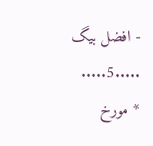- افضل بيگ
.....5.....
* مورخ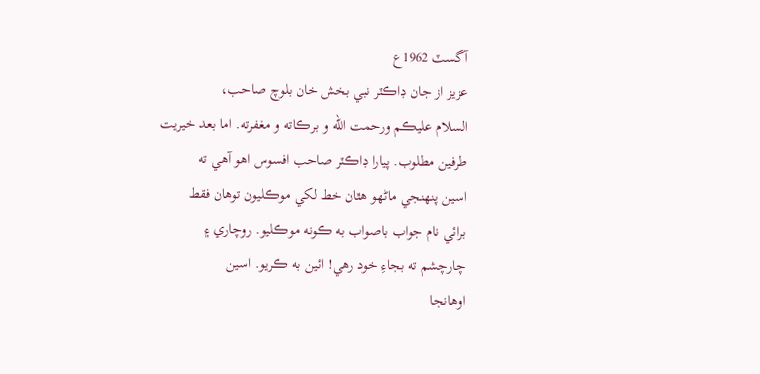آگسٽ 1962ع
عزيز از جان ڊاڪٽر نبي بخش خان بلوچ صاحب،
السلام عليڪم ورحمت الله و برڪاته و مغفرته. اما بعد خيريت
طرفين مطلوب. پيارا ڊاڪٽر صاحب افسوس اهو آهي ته
اسين پنهنجي ماڻهو هٿان خط لکي موڪليون توهان فقط
برائي نام جواب باصواب به ڪونه موڪليو. روچاري ۽
چارچشم ته بجاءِ خود رهي! ائين به ڪريو. اسين
اوهانجا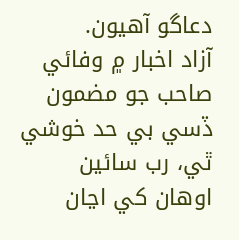دعاگو آهيون.
آزاد اخبار ۾ وفائي صاحب جو مضمون ڏسي بي حد خوشي ٿي، رب سائين
اوهان کي اڃان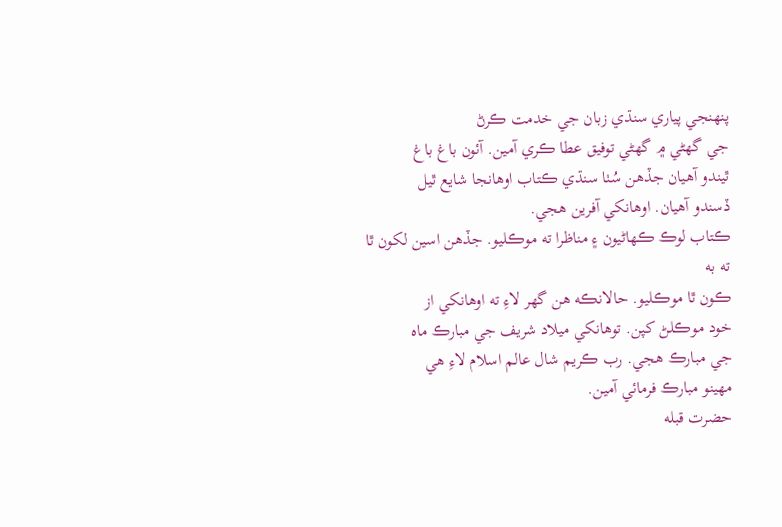پنهنجي پياري سنڌي زبان جي خدمت ڪرڻ
جي گهڻي ۾ گهڻي توفيق عطا ڪري آمين. آئون باغ باغ
ٿيندو آهيان جڏهن سُٺا سنڌي ڪتاب اوهانجا شايع ٿيل
ڏسندو آهيان. اوهانکي آفرين هجي.
ڪتاب لوڪ ڪهاڻيون ۽ مناظرا ته موڪليو. جڏهن اسين لکون ٿا ته به
ڪون ٿا موڪليو. حالانڪه هن گهر لاءِ ته اوهانکي از
خود موڪلڻ کپن. توهانکي ميلاد شريف جي مبارڪ ماه
جي مبارڪ هجي. رب ڪريم شال عالم اسلام لاءِ هي
مهينو مبارڪ فرمائي آمين.
حضرت قبله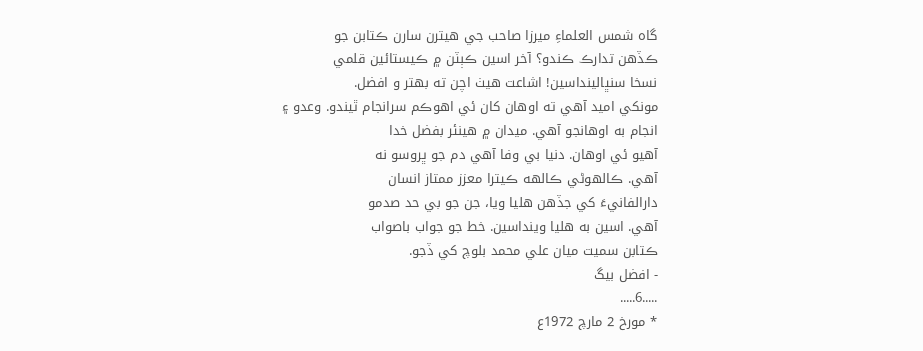گاه شمس العلماءِ ميرزا صاحب جي هيترن سارن ڪتابن جو
ڪڏهن تدارڪ ڪندو؟ آخر اسين ڪٻٽن ۾ ڪيستائين قلمي
نسخا سنڀالينداسين! اشاعت هيٺ اچن ته بهتر و افضل.
مونکي اميد آهي ته اوهان کان ئي اهوڪم سرانجام ٿيندو. وعدو ۽
انجام به اوهانجو آهي. ميدان ۾ هينئر بفضل خدا
آهيو ئي اوهان. دنيا بي وفا آهي دم جو ڀروسو نه
آهي. ڪالهوڻي ڪالهه ڪيترا معزز ممتاز انسان
دارالفانيءَ کي جڏهن هليا ويا، جن جو بي حد صدمو
آهي. اسين به هليا وينداسين. خط جو جواب باصواب
ڪتابن سميت ميان علي محمد بلوچ کي ڏجو.
- افضل بيگ
.....6.....
* مورخ 2 مارچ 1972ع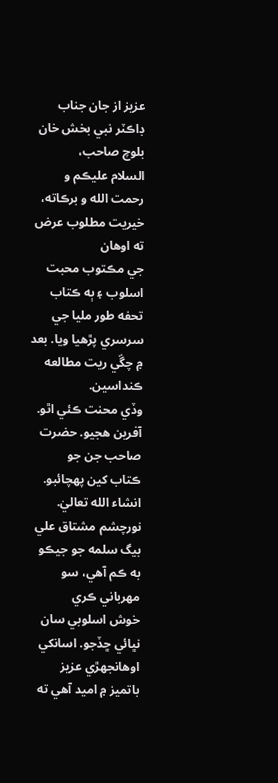عزيز از جان جناب ڊاڪٽر نبي بخش خان بلوچ صاحب،
السلام عليڪم و رحمت الله و برڪاته، خيريت مطلوب عرض ته اوهان
جي مڪتوب محبت اسلوب ۽ ٻه ڪتاب تحفه طور مليا جي
سرسري پڙهيا ويا. بعد ۾ چڱي ريت مطالعه ڪنداسين.
وڏي محنت ڪئي اٿو. آفرين هجيو. حضرت صاحب جن جو
ڪتاب کين پهچائبو. انشاء الله تعاليٰ.
نورچشم مشتاق علي بيگ سلمه جو جيڪو به ڪم آهي، سو مهرباني ڪري
خوش اسلوبي سان نڀائي ڇڏجو. اسانکي اوهانجهڙي عزيز
باتميز ۾ اميد آهي ته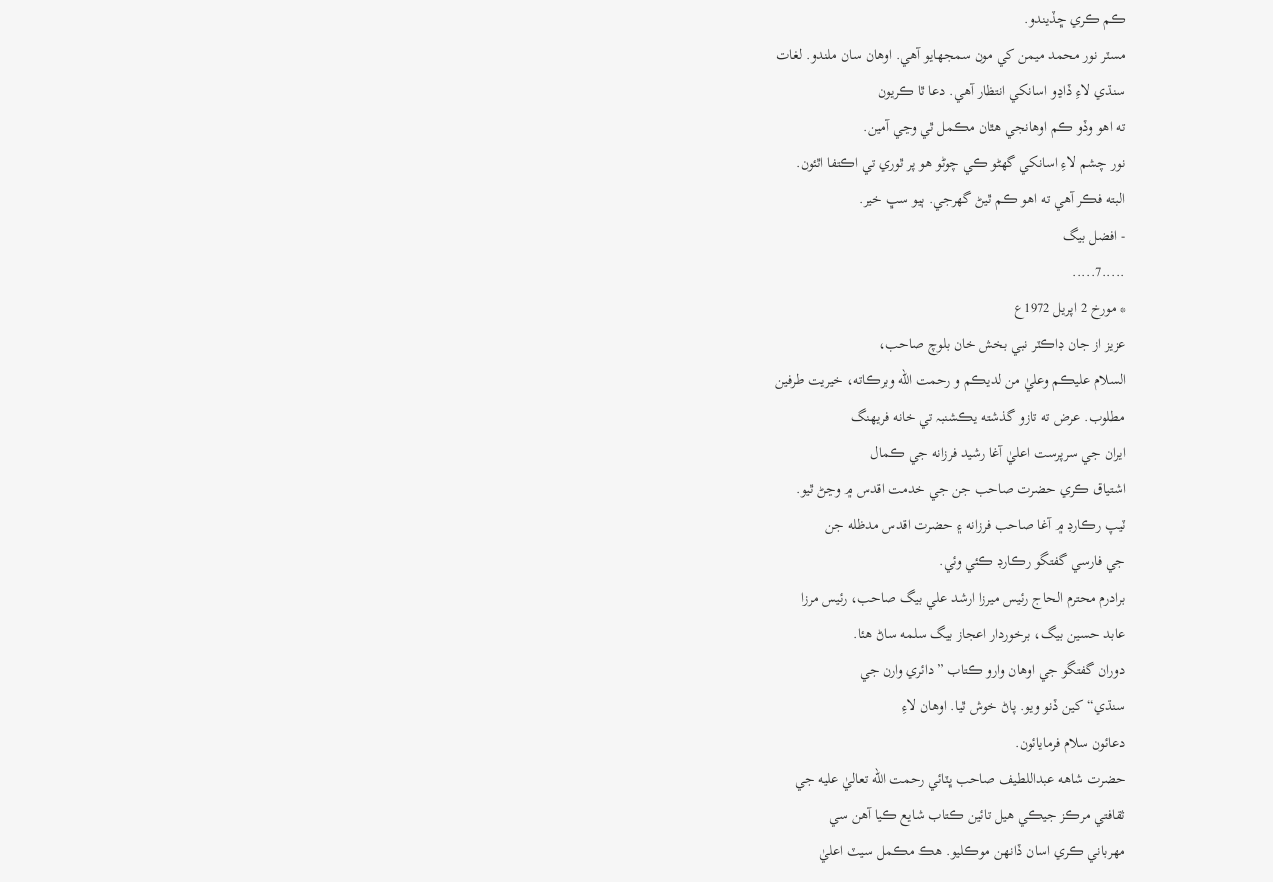ڪم ڪري ڇڏيندو.
مسٽر نور محمد ميمن کي مون سمجهايو آهي. اوهان سان ملندو. لغات
سنڌي لاءِ ڏاڍو اسانکي انتظار آهي. دعا ٿا ڪريون
ته اهو وڏو ڪم اوهانجي هٿان مڪمل ٿي وڃي آمين.
نور چشم لاءِ اسانکي گهڻو ڪي چوڻو هو پر ٿوري تي اڪتفا اٿئون.
البته فڪر آهي ته اهو ڪم ٿيڻ گهرجي. ٻيو سڀ خير.
- افضل بيگ
.....7.....
* مورخ 2 اپريل 1972ع
عزيز از جان ڊاڪٽر نبي بخش خان بلوچ صاحب،
السلام عليڪم وعليٰ من لديڪم و رحمت الله وبرڪاته، خيريت طرفين
مطلوب. عرض ته تازو گذشته يڪشنبہ تي خانه فريهنگ
ايران جي سرپرست اعليٰ آغا رشيد فرزانه جي ڪمال
اشتياق ڪري حضرت صاحب جن جي خدمت اقدس ۾ وڃڻ ٿيو.
ٽيپ رڪارڊ ۾ آغا صاحب فرزانه ۽ حضرت اقدس مدظله جن
جي فارسي گفتگو رڪارڊ ڪئي وئي.
برادرم محترم الحاج رئيس ميرزا ارشد علي بيگ صاحب، رئيس مرزا
عابد حسين بيگ، برخوردار اعجاز بيگ سلمه ساڻ هئا.
دوران گفتگو جي اوهان وارو ڪتاب ”دائري وارن جي
سنڌي“ کين ڏنو ويو. پاڻ خوش ٿيا. اوهان لاءِ
دعائون سلام فرمايائون.
حضرت شاهه عبداللطيف صاحب ڀٽائي رحمت الله تعاليٰ عليه جي
ثقافتي مرڪز جيڪي هيل تائين ڪتاب شايع ڪيا آهن سي
مهرباني ڪري اسان ڏانهن موڪليو. هڪ مڪمل سيٽ اعليٰ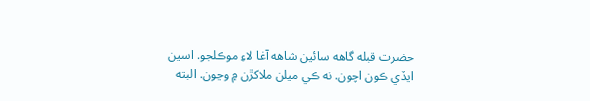حضرت قبله گاهه سائين شاهه آغا لاءِ موڪلجو. اسين
ايڏي ڪون اچون. نه ڪي ميلن ملاکڙن ۾ وڃون. البته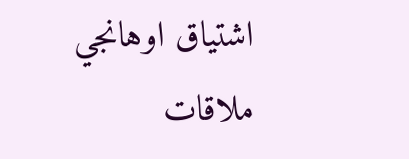اشتياق اوهانجي ملاقات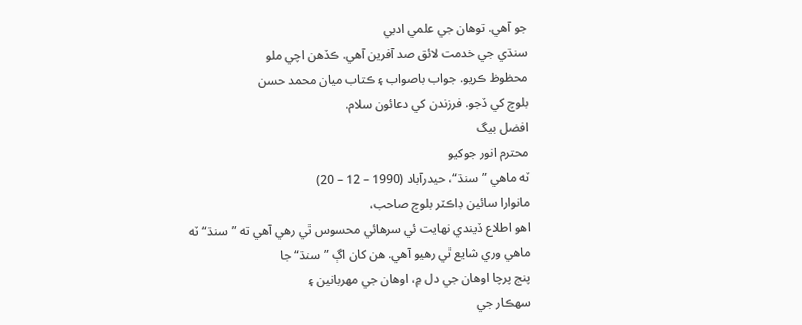جو آهي. توهان جي علمي ادبي
سنڌي جي خدمت لائق صد آفرين آهي. ڪڏهن اچي ملو
محظوظ ڪريو. جواب باصواب ۽ ڪتاب ميان محمد حسن
بلوچ کي ڏجو. فرزندن کي دعائون سلام.
افضل بيگ
محترم انور جوکيو
ٽه ماهي ”سنڌ“، حيدرآباد (1990 – 12 – 20)
مانوارا سائين ڊاڪٽر بلوچ صاحب،
اهو اطلاع ڏيندي نهايت ئي سرهائي محسوس ٿي رهي آهي ته ”سنڌ“ ٽه
ماهي وري شايع ٿي رهيو آهي. هن کان اڳ ”سنڌ“ جا
پنج پرچا اوهان جي دل ۾، اوهان جي مهربانين ۽
سهڪار جي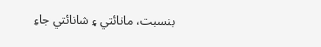بنسبت، مانائتي ۽ شانائتي جاءِ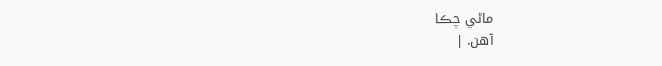ماڻي چڪا
آهن. |